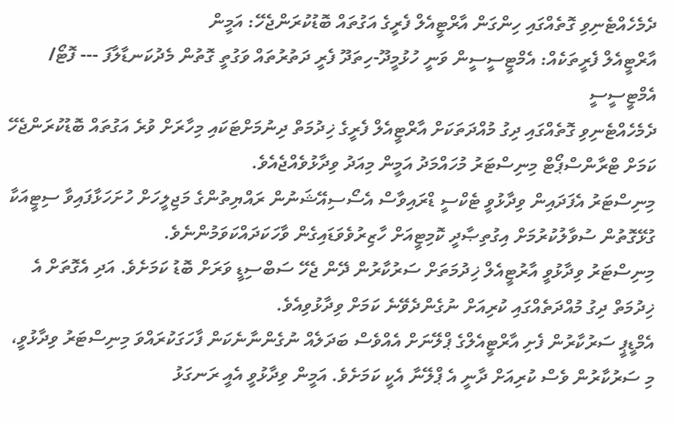ދެމެހެއްޓެނިވި ގޮތެއްގައި ހިންގަން އާރްޓީއެލް ފެރީގެ އަގުތައް ބޮޑުކުރަންޖެހޭ: އަމީން
އާރްޓީއެލް ފެރީތަކެއް: އެމްޓީސީސީން ވަނީ ހުޅުމީދޫ-ހިތަދޫ ފެރީ ދަތުރުތައް ވަގުތީ ގޮތުން މެދުކަނޑާލާފަ --- ފޮޓޯ/ އެމްޓީސީސީ
ދެމެހެއްޓެނިވި ގޮތެއްގައި ދިގު މުއްދަތަކަށް އާރްޓީއެލް ފެރީގެ ޚިދުމަތް ދިނުމަށްޓަކައި މިހާރަށް ވުރެ އަގުތައް ބޮޑުކުރަންޖެހޭ ކަމަށް ޓްރާންސްޕޯޓް މިނިސްޓަރު މުހައްމަދު އަމީން މިއަދު ވިދާޅުވެއްޖެއެވެ.
މިނިސްޓަރު އެފަދައިން ވިދާޅުވީ ޓެކްސީ ޑްރައިވާސް އެސޯސިއޭޝަނުން ރައްޔިތުންގެ މަޖިލީހަށް ހުށަހަޅާފައިވާ ސިޓީއަކާ ގުޅޭގޮތުން ސުވާލުކުރުމަށް އިގުތިޞާދީ ކޮމިޓީއަށް ހާޒިރުވެވަޑައިގެން ވާހަކަދައްކަވަމުންނެވެ.
މިނިސްޓަރު ވިދާޅުވީ އާރުޓީއެލް ޚިދުމަތަށް ސަރުކާރުން ދޭން ޖެހޭ ސަބްސިޑީ ވަރަށް ބޮޑު ކަމަށެވެ. އަދި އެގޮތަށް އެ ޚިދުމަތް ދިގު މުއްދަތެއްގައި ކުރިއަށް ނުގެންދެވޭނެ ކަމަށް ވިދާޅުވިއެވެ.
އެމްޑީޕީ ސަރުކާރުން ފެށި އާރްޓީއެލްގެ ޕްލޭނަށް އެއްވެސް ބަދަލެއް ނުގެންނާނެކަން ފާހަގަކުރައްވަ މިނިސްޓަރު ވިދާޅުވީ، މި ސަރުކާރުން ވެސް ކުރިއަށް ދާނީ އެ ޕްލޭނާ އެކީ ކަމަށެވެ. އަމީން ވިދާޅުވީ އެއީ ރަނގަޅު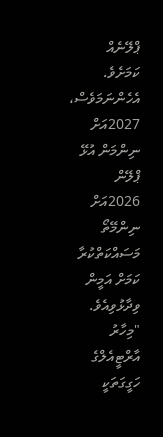ޕްލޭނެއް ކަމަށެވެ.
އެހެންނަމަވެސް، 2027އަށް ނިންމަން އުޅޭ ޕްލޭން 2026އަށް ނިންމޭތޯ މަސައްކަތްކުރާ ކަމަށް އަމީން ވިދާޅުވިއެވެ.
"މިހާރު އާރްޓީއެލްގެ ހަގީގަތަކީ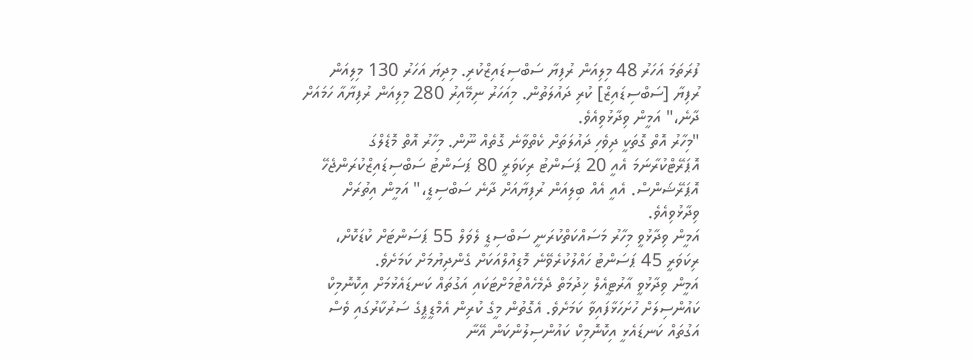ފުރަތަމަ އަހަރު 48 މިލިއަން ރުފިޔާ ސަބްސިޑައިޒްކުރި. މިދިޔަ އަހަރު 130 މިލިއަން ރުފިޔާ [ސަބްސިޑައިޒް] ކުރި ދައުލަތުން. މިއަހަރު ނިމޭއިރު 280 މިލިއަން ރުފިޔާއާ ހަމައަށް ދާނެ،" އަމީން ވިދާޅުވިއެވެ.
"މިހާރު އޮތް ގޮތަކީ ދިވެހި ދައުލަތަށް ކެތްވާނެ ގޮތެއް ނޫން. މިހާރު އޮތް މޮޑެލްގަ އޮޕަރޭޓްކުރާނަމަ އެއީ 20 ޕަސަންޓު ރިކަވަރީ 80 ޕަސަންޓު ސަބްސިޑައިޒްކުރަންޖެހޭ އޮޕަރޭޝަންސް. އެއީ އެއް ބިލިއަން ރުފިޔާއަށް ދާނެ ސަބްސިޑީ،" އަމީން އިތުރަށް ވިދާޅުވިއެވެ.
އަމީން ވިދާޅުވީ މިހާރު މަސައްކަތްކުރަނީ ސަބްސިޑީ ލެވަލް 55 ޕަސަންޓަށް ކުޑަކޮށް، ރިކަވަރީ 45 ޕަސަންޓު ހައްލުކުރެވޭނެ މޮޑިއުލްއަކަށް ގެންދިޔުމަށް ކަމަށެވެ.
އަމީން ވިދާޅުވީ އާރުޓީއެލް ޚިދުމަތް ދެމެހެއްޓުމަށްޓަކައި އަގުތައް ކަނޑައެޅުމަށް އިކޮނޮމިކް ކައުންސިލަށް ހުށަހަޅާފައިވާ ކަމަށެވެ. އެގޮތުން މީގެ ކުރިން އެމްޑީޕީގެ ސަރުކާރުގައި ވެސް އަގުތައް ކަނޑައެޅީ އިކޮނޮމިކް ކައުންސިލުންކަން އޭނާ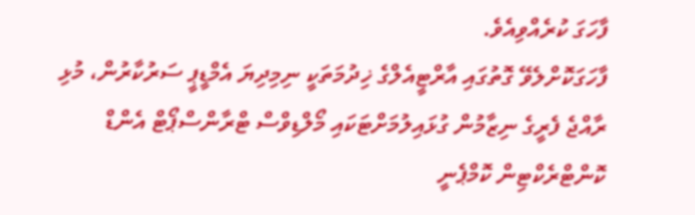ފާހަގަ ކުރެއްވިއެވެ.
ފާހަގަކޮށްލެވޭ ގޮތުގައި އާރްޓީއެލްގެ ޚިދުމަތަކީ ނިމިދިޔަ އެމްޑީޕީ ސަރުކާރުން، މުޅި ރާއްޖެ ފެރީގެ ނިޒާމުން ގުޅައިލުމަށްޓަކައި މޯލްޑިވްސް ޓްރާންސްޕޯޓް އެންޑް ކޮންޓްރެކްޓިން ކޮމްޕެނީ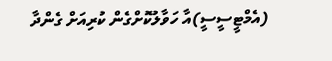(އެމްޓީސީސީ)އާ ހަވާލުކޮށްގެން ކުރިއަށް ގެންދާ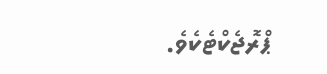ޕްރޮޖެކްޓެކެވެ.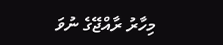މިހާރު ރާއްޖޭގެ ނުވަ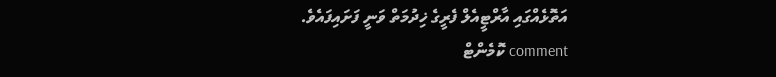އަތޮޅެއްގައި އާރްޓީއެލް ފެރީގެ ޚިދުމަތް ވަނީ ފަށައިފައެވެ.
comment ކޮމެންޓް